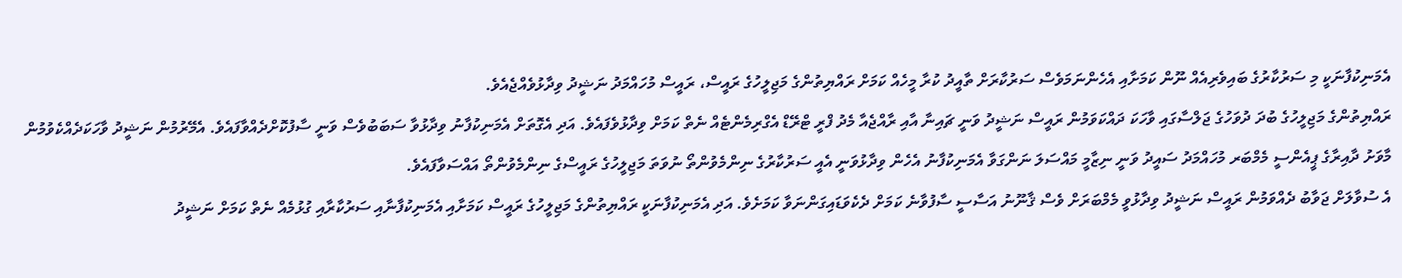އެމަނިކުފާނަކީ މި ސަރުކާރުގެ ބައިވެރިއެއް ނޫން ކަމަށާއި އެހެންނަމަވެސް ސަރުކާރަށް ތާއީދު ކުރާ މީހެއް ކަމަށް ރައްޔިތުންގެ މަޖިލީހުގެ ރައީސް، ރައީސް މުހައްމަދު ނަޝީދު ވިދާޅުވެއްޖެއެވެ.
ރައްޔިތުންގެ މަޖިލީހުގެ ބުދަ ދުވަހުގެ ޖަލްސާގައި ވާހަކަ ދައްކަވަމުން ރައީސް ނަޝީދު ވަނީ ޗައިނާ އާއި ރާއްޖެއާ މެދު ފްރީ ޓްރޭޑް އެގްރިމެންޓެއް ނެތް ކަމަށް ވިދާޅުވެފައެވެ. އަދި އެގޮތަށް އެމަނިކުފާނު ވިދާޅުވާ ސަބަބުވެސް ވަނީ ސާފުކޮށްދެއްވާފައެވެ. އެމޭރުމުން ނަޝީދު ވާހަކަދެއްކެވުމުން މާވަށު ދާއިރާގެ ޕީއެންސީ މެމްބަރ މުހައްމަދު ސައީދު ވަނީ ނިޒާމީ މައްސަލަ ނަންގަވާ އެމަނިކުފާނު އެހެން ވިދާޅުވަނީ އެއީ ސަރުކާރުގެ ނިންމެވުންތޯ ނުވަތަ މަޖިލީހުގެ ރައީސްގެ ނިންމެވުންތޯ އައްސަވާފައެވެ.
އެ ސުވާލަށް ޖަވާބު ދެއްވަމުން ރައީސް ނަޝީދު ވިދާޅުވީ މެމްބަރަށް ވެސް ޤާނޫނު އަސާސީ ސާފުވާނެ ކަމަށް ދެކެވަޑައިގަންނަވާ ކަމަށެވެ. އަދި އެމަނިކުފާނަކީ ރައްޔިތުންގެ މަޖިލީހުގެ ރައީސް ކަމަށާއި އެމަނިކުފާނާއި ސަރުކާރާއި ގުޅުމެއް ނެތް ކަމަށް ނަޝީދު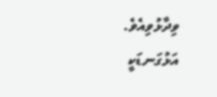ވިދާޅުވިއެވެ.
އަޅުގަނޑަކީ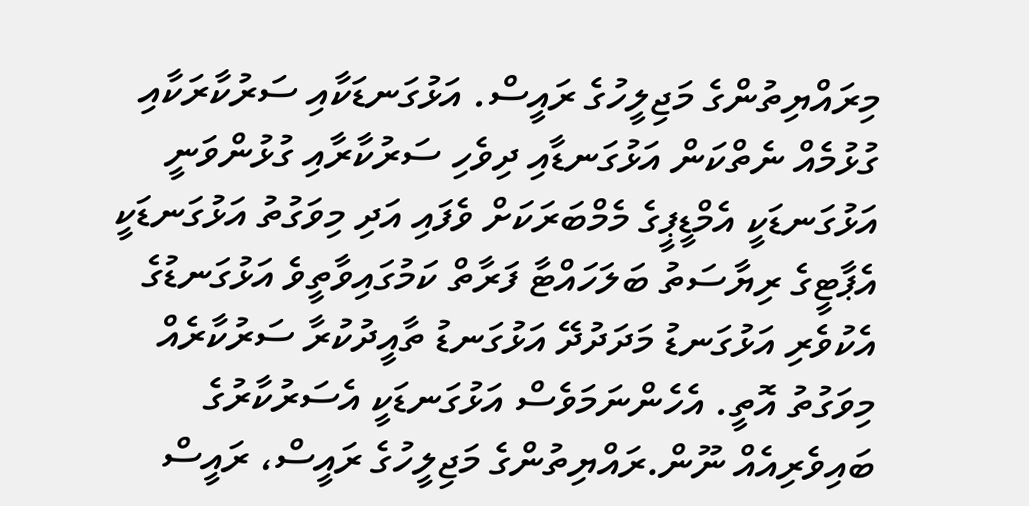މިރައްޔިތުންގެ މަޖިލީހުގެ ރައީސް. އަޅުގަނޑަކާއި ސަރުކާރަކާއި ގުޅުމެއް ނެތްކަން އަޅުގަނޑާއި ދިވެހި ސަރުކާރާއި ގުޅުންވަނީ އަޅުގަނޑަކީ އެމްޑީޕީގެ މެމްބަރަކަށް ވެފައި އަދި މިވަގުތު އަޅުގަނޑަކީ އެޕާޓީގެ ރިޔާސަތު ބަލަހައްޓާ ފަރާތް ކަމުގައިވާތީވެ އަޅުގަނޑުގެ އެކުވެރި އަޅުގަނޑު މަދަދުދޭ އަޅުގަނޑު ތާއީދުކުރާ ސަރުކާރެއް މިވަގުތު އޮތީ. އެހެންނަމަވެސް އަޅުގަނޑަކީ އެސަރުކާރުގެ ބައިވެރިއެއް ނޫން.ރައްޔިތުންގެ މަޖިލީހުގެ ރައީސް، ރައީސް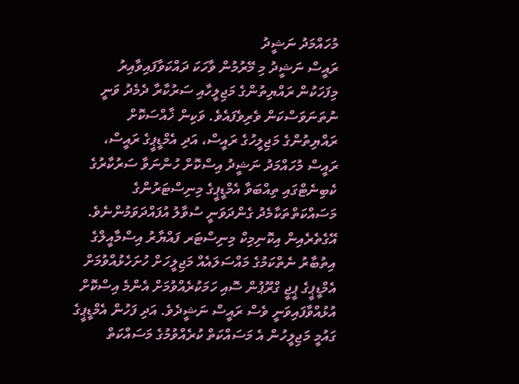މުހައްމަދު ނަޝީދު
ރައީސް ނަޝީދު މި މޭރުމުން ވާހަކަ ދައްކަވާފައިވާއިރު މިފަހަކުން ރައްޔިތުންގެ މަޖިލީހާއި ސަރުކާރާ ދެމެދު ވަނީ ނުތަނަވަސްކަން ވެރިވެފައެވެ. ވަކިން ޚާއްސަކޮށް ރައްޔިތުންގެ މަޖިލީހުގެ ރައީސް، އަދި އެމްޑީޕީގެ ރައީސް، ރައީސް މުހައްމަދު ނަޝީދު އިސްކޮށް ހުންނަވާ ސަރުކާރުގެ ކެބިނެޓްގައި ތިއްބަވާ އެމްޑީޕީގެ މިނިސްޓަރުންގެ މަސައްކަތްތަކާމެދު ގެންދަވަނީ ސުވާލު އުފައްދަވަމުންނެވެ.
އޭގެތެރެއިން އިކޮނިމިކް މިނިސްޓަރ ފައްޔާރު އިސްމާއީލްގެ އިތުބާރު ނެތްކަމުގެ މައްސަލައެއް މަޖިލީހަށް ހުށަހެޅުއްވުމަށް އެމްޑީޕީގެ ޕީޖީ ގްރޫޕުން ސޮއި ހަމަކުރެއްވުމަށް އެންމެ އިސްކޮށް އުޅުއްވާފައިވަނީ ވެސް ރައީސް ނަޝީދެވެ. އަދި ފަހުން އެމްޑީޕީގެ ގައުމީ މަޖިލީހުން އެ މަސައްކަތް ކުރެއްވުމުގެ މަސައްކަތް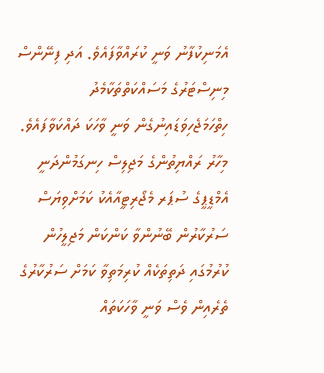އެމަނިކުފާނު ވަނީ ކުރައްވާފައެވެ. އަދި ފިނޭންސް މިނިސްޓަރުގެ މަސައްކަތްތަކާމެދު ހިތްހަމަޖެހިވަޑައިނުގެން ވަނީ ވާހަކަ ދައްކަވާފައެވެ.
މިހާރު ރައްޔިތުންގެ މަޖިލިސް ހިނގަމުންދަނީ އެމްޑީޕީގެ ސުޕަރ މެޖޯރިޓީއާއެކު ކަމަށްވިޔަސް ސަރުކާރުން ބޭނުންވާ ކަންކަން މަޖިލީހުން ކުރުމުގައި ދަތިތަކެއް ކުރިމަތިވާ ކަމަށް ސަރުކާރުގެ ތެރެއިން ވެސް ވަނީ ވާހަކަތައް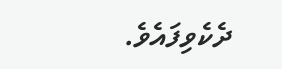ދެކެވިފައެވެ.